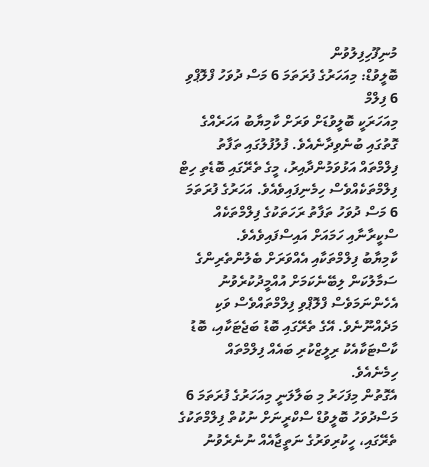މުނިފޫހިފިލުވުން
ބޮލީވުޑް: މިއަހަރުގެ ފުރަތަމަ 6 މަސް ދުވަހު ފްލޮޕްވި 6 ފިލްމް
މިއަހަރަކީ ބޮލީވުޑަށް ވަރަށް ކާމިޔާބު އަހަރެއްގެ ގޮތުގައި ބުނެވިދާނެއެވެ. ފުލުފުލުގައި ތަފާތު ފިލްމްތައް އަޅުވަމުންދާއިރު، މީގެ ތެރޭގައި ބޮޑެތި ހިޓް ފިލްމްތަކެއްވެސް ހިމެނިފައިވެއެވެ. އަހަރުގެ ފުރަތަމަ 6 މަސް ދުވަހު ތަފާތު ރަހަތަކުގެ ފިލްމްތަކެއް ސްކީރާނާއި ހަމައަށް އައިސްފައިވެއެވެ.
ކާމިޔާބު ފިލްމްތަކާއި އެއްވަރަށް ބެލުންތެރިންގެ ސަމާލުކަން ލިބޭނެކަމަށް އުއްމީދުކުރެވުނު އެހެންނަމަވެސް ފްލޮޕްވި ފިލްމްތައްވެސް ވަކި މަދެއްނޫނެވެ. އޭގެ ތެރޭގައި ބޮޑު ބަޖެޓަކާއި، ބޮޑު ކާސްޓަކާއެކު ރިލީޒްކުރި ބައެއް ފިލްމްތައް ހިމެނެއެވެ.
އެގޮތުން މިފަހަރު މި ބަލާލަނީ މިއަހަރުގެ ފުރަތަމަ 6 މަސްދުވަހު ބޮލީވުޑް ސްކްރީނަށް ނުކުތް ފިލްމްތަކުގެ ތެރޭގައި، ހީކުރިވަރުގެ ނަތީޖާއެއް ނުނެރެވުނު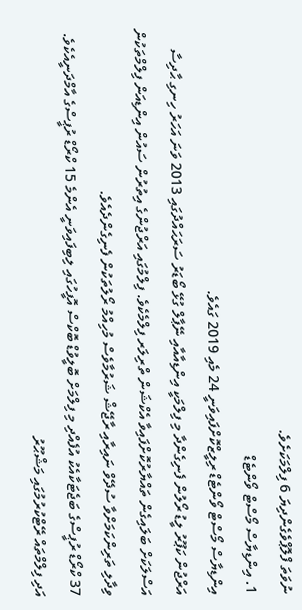ނުވަތަ ފްލޮޕްވެގެންދިޔަ 6 ފިލްމަކަށެވެ.
1. އިންޑިޔާސް މޯސްޓް ވޯންޓެޑް
އިންޑިޔާސް މޯސްޓް ވޯންޓެޑް ރިލީޒްކޮށްފައިވަނީ 24 މެއި 2019 ގައެވެ.
އަރްޖުން ކަޕޫރު ލީޑު ރޯލުން ފެނިގެންދާ މި ފިލްމަކީ އިންޑިއާއާއި ނޭޕާލް ގުޅޭ ބޯޑަރު ސަރަޙައްދުގައި 2013 ވަނަ އަހަރު ހިނގި ޙާދިސާ އަސްލަކަށް ބަލައިގެން ތައްޔާރުކޮށްފައިވާ އެކްޝަން ތްރިލަރ ފިލްމެކެވެ. ފިލްމުގައި އަރްޖުންގެ އިތުރުން ސައުން އިންޑިއަން ފިލްމްތަކުން ވިދާލި ތަރިންކަމަށްވާ ސުދޭވް ނައިރާއި ރާޖޭޝް ޝަރުމާވެސް މުހިއްމު ރޯލުތަކުން ފެނިގެންދެއެވެ.
37 ކްރޯޑް ރުޕީސްގެ ބަޖެޓަކާއެކު އުފެއްދި މި ފިލްމަށް ބޮލީވުޑް ބޮކްސް އޮފީހުގައި ލިބިފައިވަނީ އެންމެ 15 ކްރޯޑް ރުޕީސްގެ އާމްދަނީއެކެވެ. އަދި ފިލްމްތައް ރޭޓްކުރުމުގައި މަޝްޙޫރު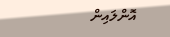އޮންލައިން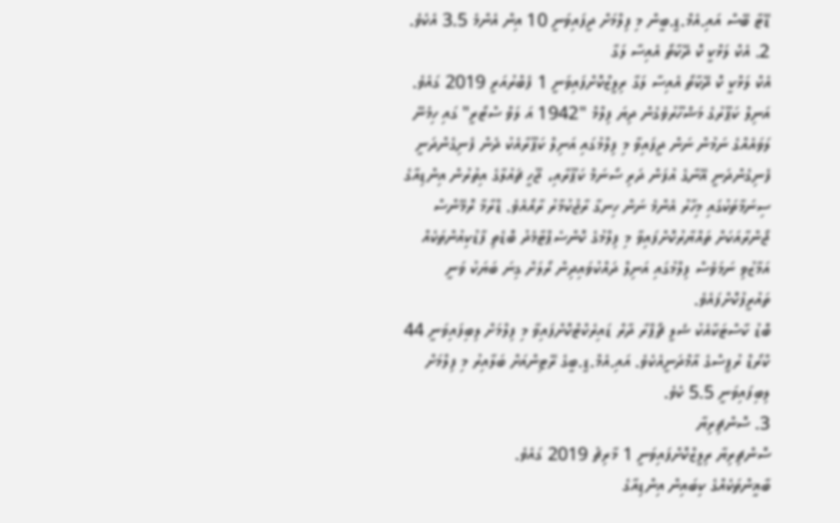ޑޭޓާ ބޭސް އައި.އެމް.ޑީ.ބީން މި ފިލްމަށް ދީފައިވަނީ 10 އިން އެންމެ 3.5 އެކެވެ.
2. އެކް ލަޅްކީ ކޮ ދޭކާތޯ އެއިސާ ލަގާ
އެކް ލަޅްކީ ކޮ ދޭކާތޯ އެއިސާ ލަގާ ރިލީޒްކޮށްފައިވަނީ 1 ފެބްރުއަރީ 2019 ގައެވެ.
އަނިލް ކަޕޫރުގެ މަޝްހޫރުވެގެން ދިޔަ ފިލްމް "1942 އަ ލަވް ސްޓޯރީ" ގައި ހިމެނޭ ލަވައެއްގެ ނަމުން ނަން ދީފައިވާ މި ފިލްމުގައި އަނިލް ކަޕޫރާއެކު ދެން ފެނިގެންދަނީ ފެނިގެންދަނީ އޭނާގެ އުފަން ދަރި ސޯނަމް ކަޕޫރާއި، ޖޫހީ ޗައުލާގެ އިތުރުން އިންޑިއާގެ ސިނަމާތަކުގައި މިހާރު އެންމެ ނަން ހިނގާ ރާޖުކުމާރު ރާއޯއެވެ. ޑްރާމާ ރޮމޭންސް ޖޯންރާއަކަށް ތައްޔާރުކޮށްފައިވާ މި ފިލްމުގެ ކޮންސެޕްޓާމެދު ބޮޑެތި ފާޑުކިއުންތަކެއް އަމާޒުވި ނަމަވެސް ފިލްމުގައި އަނިލް ދައްކުވައިދިން ރޯލަށް ގިނަ ބަޔަކު ވަނީ ތައުރީފުކޮށްފައެވެ.
ބޮޑު ކާސްޓަކާއެކު ޝެލީ ޗޯޕްރާ ދާރް ޑައިރެކްޓްކޮށްފައިވާ މި ފިލްމަށް ލިބިފައިވަނީ 44 ކްރޯޑް ރުޕީސްގެ އާމްދަނީއެކެވެ. އައި.އެމް.ޑީ.ބީގެ ރޭޓިންއަށް ބަލާއިރު މި ފިލްމަށް ލިބިފައިވަނީ 5.5 ކެވެ.
3. ސޮންޗިރިޔާ
ސޮންޗިރިޔާ ރިލީޒްކޮށްފައިވަނީ 1 މާރިޗު 2019 ގައެވެ.
ބާޣީންތަކެއްގެ ކިބައިން އިންޑިއާގެ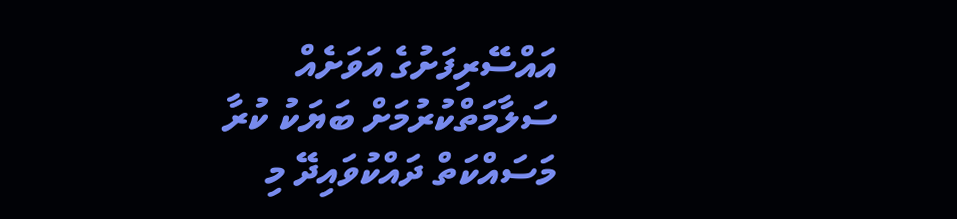އައްސޭރިފަށުގެ އަވަށެއް ސަލާމަތްކުރުމަށް ބަޔަކު ކުރާ މަސައްކަތް ދައްކުވައިދޭ މި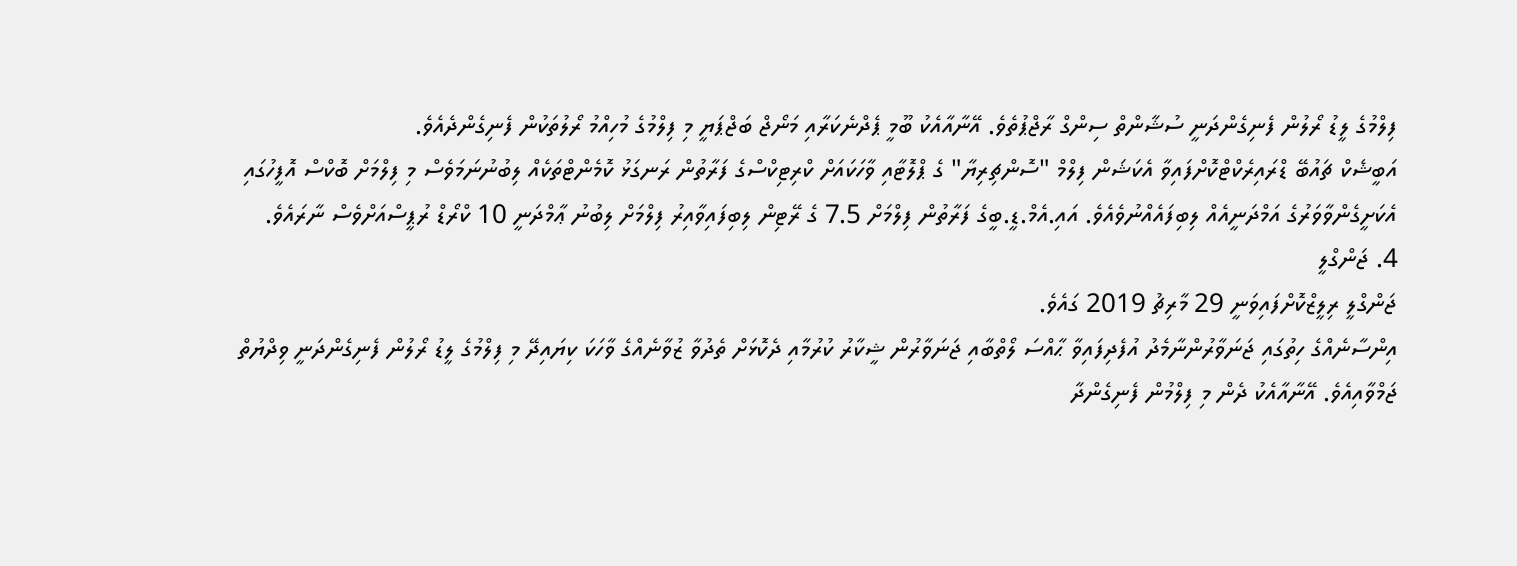ފިލްމުގެ ލީޑު ރޯލުން ފެނިގެންދަނީ ސުޝާންތް ސިންގް ރާޖްޕުތެވެ. އޭނާއާއެކު ބޫމީ ޕެދްނެކަރާއި މަނޯޖް ބަޖްޕަޔީ މި ފިލްމުގެ މުހިއްމު ރޯލުތަކުން ފެނިގެންދެއެވެ.
އަބީޝެކް ޗައުބޭ ޑްރައިރެކްޓްކޮށްފައިވާ އެކަޝަން ފިލްމް "ސޮންޗިރިޔާ" ގެ ޕްލޮޓާއި ވާހަކައަށް ކްރިޓިކްސްގެ ފަރާތުން ރަނގަޅު ކޮމެންޓްތަކެއް ލިބުނުނަމަވެސް މި ފިލްމަށް ބޮކްސް އޮފީހުގައި އެކަށީގެންވާވަރުގެ އަމްދަނީއެއް ލިބިފައެއްނުވެއެވެ. އައި.އެމް.ޑީ.ބީގެ ފަރާތުން ފިލްމަށް 7.5 ގެ ރޭޓިން ލިބިފައިވާއިރު ފިލްމަށް ލިބުނު ޢާމްދަނީ 10 ކްރޯޑް ރުޕީސްއަށްވެސް ނާރައެވެ.
4. ޖަންގްލީ
ޖަންގްލީ ރިލީޒްކޮށްފައިވަނީ 29 މާރިޗު 2019 ގައެވެ.
އިންސާނެއްގެ ހިތުގައި ޖަނަވާރުންނާމެދު އުފެދިފައިވާ ޙާއްސަ ލޯތްބާއި ޖަނަވާރުން ޝީކާރު ކުރުމާއި ދެކޮޅަށް ތެދުވާ ޒުވާނެއްގެ ވާހަކަ ކިޔައިދޭ މި ފިލްމުގެ ލީޑު ރޯލުން ފެނިގެންދަނީ ވިދްޔުތް ޖަމްވާއިއެވެ. އޭނާއާއެކު ދެން މި ފިލްމުން ފެނިގެންދާ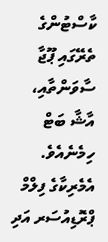ކާސްޓުންގެ ތެރޭގައި ޕޫޖާ ސާވަންތާއި، އާޝާ ބަޓް ހިމެނެއެވެ.
އެމެރިކާގެ ފިލްމް ޕްރޮޑިއުސަރ އަދި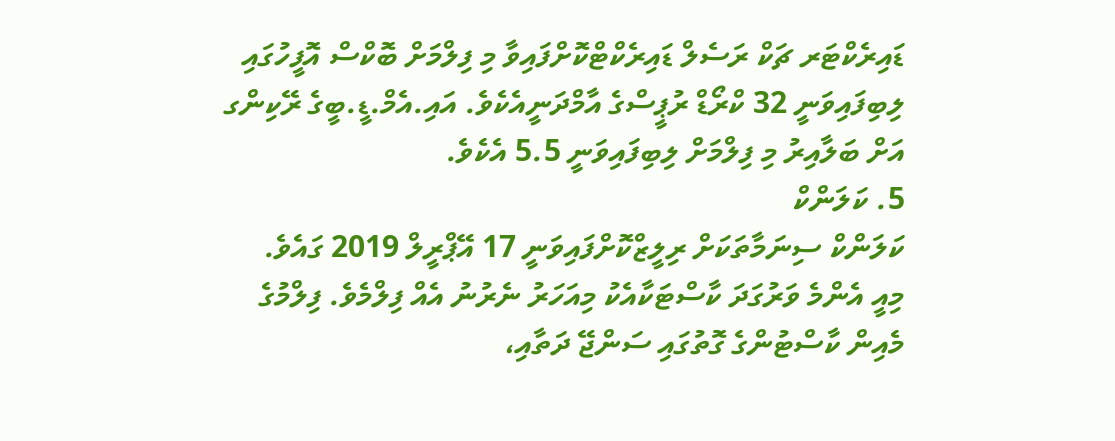ޑައިރެކްޓަރ ޗަކް ރަސެލް ޑައިރެކްޓްކޮށްފައިވާ މި ފިލްމަށް ބޮކްސް އޮފީހުގައި ލިބިފައިވަނީ 32 ކްރޯޑް ރުޕީސްގެ އާމްދަނީއެކެވެ. އައި.އެމް.ޑީ.ބީގެ ރޭކިންގ އަށް ބަލާއިރު މި ފިލްމަށް ލިބިފައިވަނީ 5.5 އެކެވެ.
5. ކަލަންކް
ކަލަންކް ސިނަމާތަކަށް ރިލީޒްކޮށްފައިވަނީ 17 އޭޕްރީލް 2019 ގައެވެ.
މިއީ އެންމެ ވަރުގަދަ ކާސްޓަކާއެކު މިއަހަރު ނެރުނު އެއް ފިލްމެވެ. ފިލްމުގެ މެއިން ކާސްޓުންގެ ގޮތުގައި ސަންޖޭ ދަތާއި،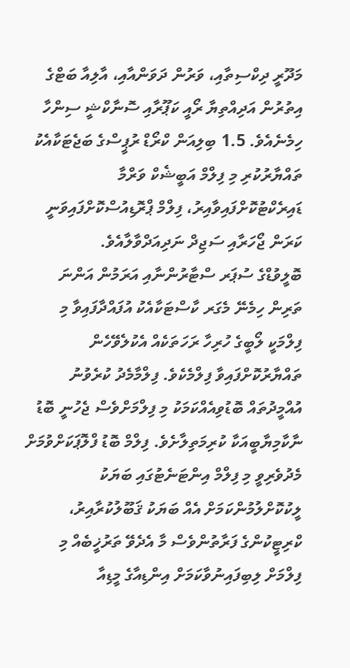މަދޫރީ ދިކްސިތާއި، ވަރުން ދަވަންއާއި، އާލިއާ ބަޓްގެ އިތުރުން އަދިއްތިޔާ ރޯއީ ކަޕޫރާއި ސޮނާކްޝީ ސިންހާ ހިމެނެއެވެ. 1.5 ބިލިއަން ކްރޯޑް ރުޕީސްގެ ބަޖެޓަކާއެކު ތައްޔާރުކުރި މި ފިލްމް އަބީޝެކް ވަރްމާ ޑައިރެކްޓުކޮށްފައިވާއިރު، ފިލްމް ޕްރޮޑިއުސްކޮށްފައިވަނީ ކަރަން ޖޯހަރާއި ސަޖިދް ނަދިއަދްވާލާއެވެ.
ބޮލީވުޑްގެ ސުޕަރ ސްޓާރުންނާއި އަރަމުން އަންނަ ތަރިން ހިމެނޭ މެގަރ ކާސްޓަކާއެކު އުފައްދާފައިވާ މި ފިލްމަކީ ލޯބީގެ ހުރިހާ ރަހަތަކެއް އެކުލެވޭހެން ތައްޔާރުކޮށްފައިވާ ފިލްމެކެވެ. ފިލްމާމެދު ކުރެވުނު އުއްމީދުތައް ބޮޑުވިއެއްކަމަކު މި ފިލްމަށްވެސް ޖެހުނީ ބޮޑު ނާކާމިޔާބީއަކާ ކުރިމަތިލާށެވެ. ފިލްމް ބޮޑު ފްލޮޕަކަށްވުމަށް މެދުވެރިވީ މި ފިލްމް އިންޓަނެޓުގައި ބަޔަކު ލީކުކޮށްލުމުންކަމަށް އެއް ބަޔަކު ޤަބޫލުކުރާއިރު، ކްރިޓީކުންގެ ފަރާތުންވެސް މާ އެދެވޭ ތަރުޚީބެއް މި ފިލްމަށް ލިބިފައިނުވާކަމަށް އިންޑިއާގެ މީޑިއާ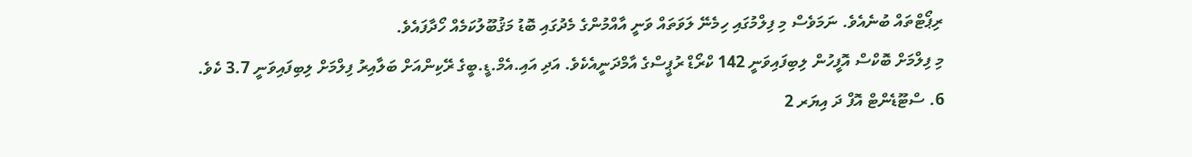ރިޕޯޓްތައް ބުނެއެވެ. ނަމަވެސް މި ފިލްމުގައި ހިމެނޭ ލަވަތައް ވަނީ އާއްމުންގެ މެދުގައި ބޮޑު މަޤުބޫލުކަމެއް ހޯދާފައެވެ.
މި ފިލްމަށް ބޮކްސް އޮފީހުން ލިބިފައިވަނީ 142 ކްރޯޑް ރުޕީސްގެ އާމްދަނީއެކެވެ. އަދި އައި.އެމް.ޑީ.ބީގެ ރޭކިންއަށް ބަލާއިރު ފިލްމަށް ލިބިފައިވަނީ 3.7 ކެވެ.
6. ސްޓޫޑެންޓް އޮފް ދަ އިޔަރ 2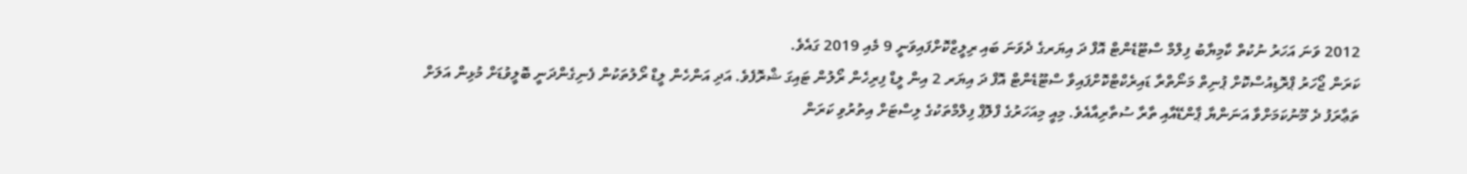2012 ވަނަ އަހަރު ނުކުތް ކާމިޔާބު ފިލްމް ސްޓޫޑެންޓް އޮފް ދަ އިޔަރގެ ދެވަނަ ބައި ރިލީޒްކޮށްފައިވަނީ 9 މެއި 2019 ގައެވެ.
ކަރަން ޖޯހަރު ޕްރޮޑިއުސްކޮށް ޕުނިތް މަނޯތްރާ ޑައިރެކްޓްކޮށްފައިވާ ސްޓޫޑެންޓް އޮފް ދަ އިޔަރ 2 އިން ލީޑް ފިރިހެން ރޯލުން ޓައިގަ ޝްރޮފެވެ. އަދި އަންހެން ލީޑް ރޯލުތަކުން ފެނިގެންދަނީ ބޮލީވުޑަށް މުޅިން އަލަށް ތަޢާރަފު ދެ މޫނުކަމަށްވާ އަނަންޔާ ޕާންޑޭއާއި ތާރާ ސުތާރިއާއެވެ. މިއީ މިއަހަރުގެ ފްލޮޕް ފިލްމްތަކުގެ ލިސްޓަށް އިތުރުވި ކަރަން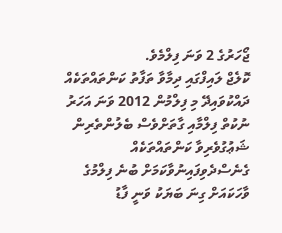ޖޯހަރުގެ 2 ވަނަ ފިލްމެވެ.
ކޮލެޖް ލައިފްގައި ދިމާވާ ތަފާތު ކަންތައްތަކެއް ދައްކުވައިދޭ މި ފިލްމުން 2012 ވަނަ އަހަރު ނުކުތް ފިލްމާއި ގާތަށްވެސް ބެލުންތެރިން ޝަޢުގުވެރިވާ ކަންތައްތަކެއް ގެނެސްދެވިފައިނުވާކަމަށް ބުނެ ފިލްމުގެ ވާހަކައަށް ގިނަ ބަޔަކު ވަނީ ފާޑު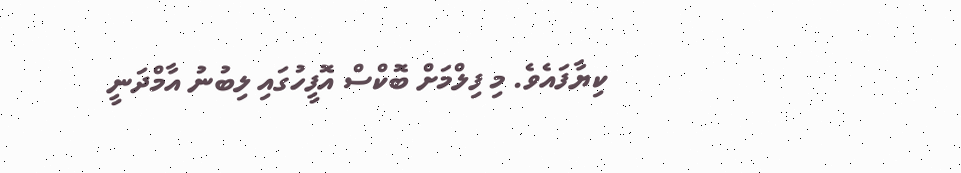ކިޔާފައެވެ. މި ފިލްމަށް ބޮކްސް އޮފީހުގައި ލިބުނު އާމްދަނީ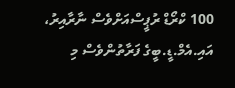100 ކްރޯޑް ރުޕީސްއަށްވެސް ނާރާއިރު، އައި.އެމް.ޑީ.ބީގެ ފަރާތުންވެސް މި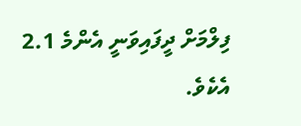ފިލްމަށް ދީފައިވަނީ އެންމެ 2.1 އެކެވެ.